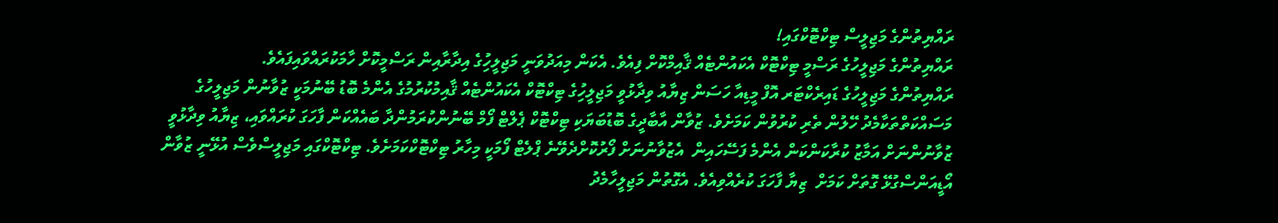ރައްޔިތުންގެ މަޖިލީސް ޓިކްޓޮކްގައި!
ރައްޔިތުންގެ މަޖިލީހުގެ ރަސްމީ ޓިކްޓޮކް އެކައުންޓެއް ޤާއިމްކޮށް ފިއެވެ. އެކަން މިއަދުވަނީ މަޖިލީހިުގެ އިދާރާއިން ރަސްމީކޮށް ހާމަކުރައްވައިފައެވެ.
ރައްޔިތުންގެ މަޖިލީހުގެ ޑައިރެކްޓަރ އޮފް މީޑިއާ ހަސަން ޒިޔާއު ވިދާޅުވީ މަޖިލީހިުގެ ޓިކްޓޮކް އެކައުންޓެއް ޤާއިމުކުރުމުގެ އެންމެ ބޮޑު ބޭނުމަކީ ޒުވާނުން މަޖިލީހުގެ މަސައްކަތްތަކާމެދު ހޭލުން ތެރި ކުރުވުން ކަމަށެވެ. ޒުވާން އާބާދީގެ ބޮޑުބަޔަކި ޓިކްޓޮކް ޕެލްޓް ފޯމް ބޭނުންކުރަމުންދާ ބައެއްކަން ފާހަގަ ކުރައްވައި، ޒިޔާއު ވިދާޅުވީ ޒުވާނުންނަށް އަމާޒު ކުރާކަންކަން އެންމެ ފަސޭހައިން  އެޒުވާނުނަށް ފޯރުކޮށްދެވޭނެ ޕްލެޓް ފޯމަކީ މިހާރު ޓިކްޓޮކްކަމަށެވެ. ޓިކްޓޮކްގައި މަޖިލީސްވެސް އުޅޭނީ ޒުވާން އޯޑީއަންސްގުޅޭ ގޮތަށް ކަމަށް  ޒިޔާ ފާހަގަ ކުރެއްވިއެވެ. އެގޮތުން މަޖިލީހާމެދު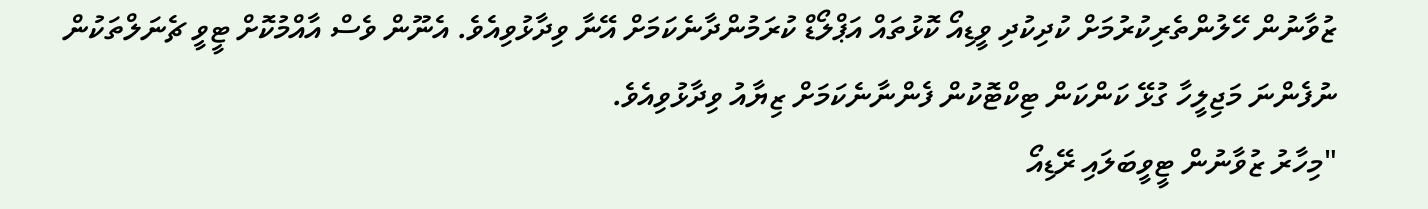ޒުވާނުން ހޭލުންތެރިކުރުމަށް ކުދިކުދި ވީޑިއޯ ކޮޅުތައް އަޕްލޯޑް ކުރަމުންދާނެކަމަށް އޭނާ ވިދާޅުވިއެވެ. އެނޫން ވެސް އާއްމުކޮށް ޓީވީ ޗެނަލްތަކުން ނުފެންނަ މަޖިލީހާ ގުޅޭ ކަންކަން ޓިކްޓޮކުން ފެންނާނެކަމަށް ޒިޔާއު ވިދާޅުވިއެވެ.
"މިހާރު ޒުވާނުން ޓީވީބަލައި ރޭޑިއޯ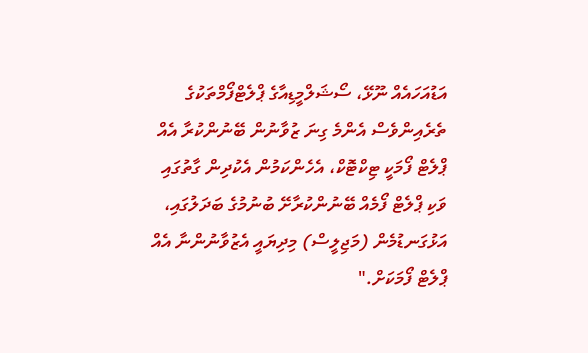އަޑުއަހައެއް ނޫޅޭ، ސޯޝަލްމީޑިއާގެ ޕްލެޓްފޯމްތަކުގެ ތެރެއިންވެސް އެންމެ ގިނަ ޒުވާނުން ބޭނުންކުރާ އެއް ޕްލެޓް ފޯމަކީ ޓިކްޓޮކް، އެހެންކަމުން އެކުދިން ގާތުގައި ވަކި ޕްލެޓް ފޯމެއް ބޭނުންކުރާށޭ ބުނުމުގެ ބަދަލުގައި، އަޅުގަނޑުމެން (މަޖިލީސް) މިދިޔައީ އެޒުވާނުންނާ އެއް ޕްލެޓް ފޯމަކަށް."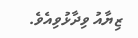ޒިޔާއު ވިދާޅުވިއެވެ.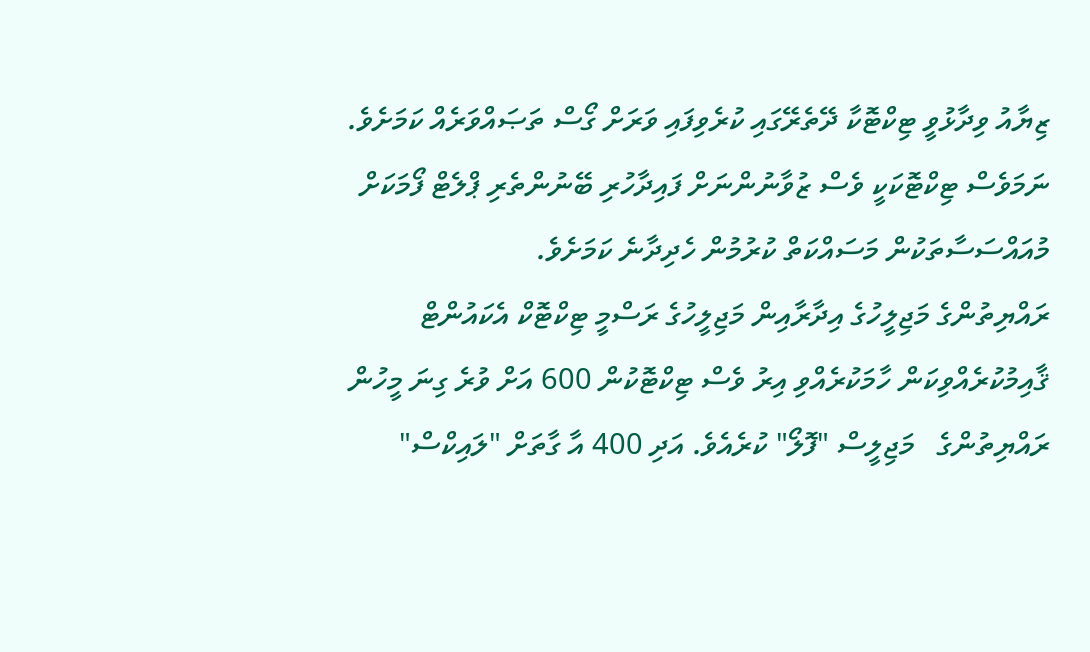ޒިޔާއު ވިދާޅުވީ ޓިކްޓޮކާ ދޭތެރޭގައި ކުރެވިފައި ވަރަށް ގޯސް ތަޞައްވަރެއް ކަމަށެވެ. ނަމަވެސް ޓިކްޓޮކަކީ ވެސް ޒުވާނުންނަށް ފައިދާހުރި ބޭނުންތެރި ޕްލެޓް ފޯމަކަށް މުއައްސަސާތަކުން މަސައްކަތް ކުރުމުން ހެދިދާނެ ކަމަށެވެ.
ރައްޔިތުންގެ މަޖިލީހުގެ އިދާރާއިން މަޖިލީހުގެ ރަސްމީ ޓިކްޓޮކް އެކައުންޓް ޤާއިމުކުރެއްވިކަން ހާމަކުރެއްވި އިރު ވެސް ޓިކްޓޮކުން 600 އަށް ވުރެ ގިނަ މީހުން ރައްޔިތުންގެ   މަޖިލީސް "ފޮލޯ" ކުރެއެވެ. އަދި 400 އާ ގާތަށް "ލައިކްސް"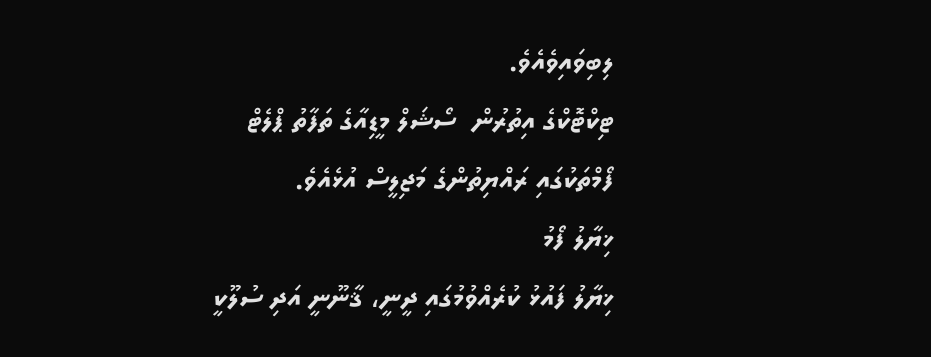ލިބިވައިވެއެވެ.
ޓިކްޓޮކްގެ އިތުރުން  ސޯޝަލް މީޑިއާގެ ތަފާތު ޕްލެޓް ފޯމްތަކުގައި ރައްޔިތުންގެ މަޖިލީސް އުޅެއެވެ.
ޚިޔާލު ފޯމު
ޚިޔާލު ފައުޅު ކުރެއްވުމުގައި ދީނީ، ޤާނޫނީ އަދި ސުލޫކީ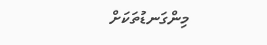މިންގަނޑުތަކަށް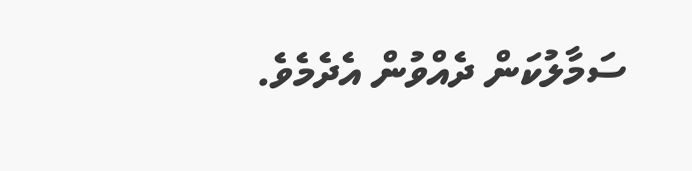ސަމާލުކަން ދެއްވުން އެދެމެވެ.